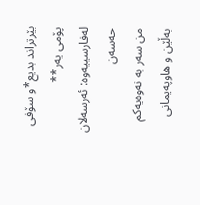بێرتراند بدیع*و سۆفی پۆمی یەر**
لەفارسییەوە: ئەرسەلان حەسەن
من سەر بە نەوەیەکم بەڵێن و هاوپەیمانی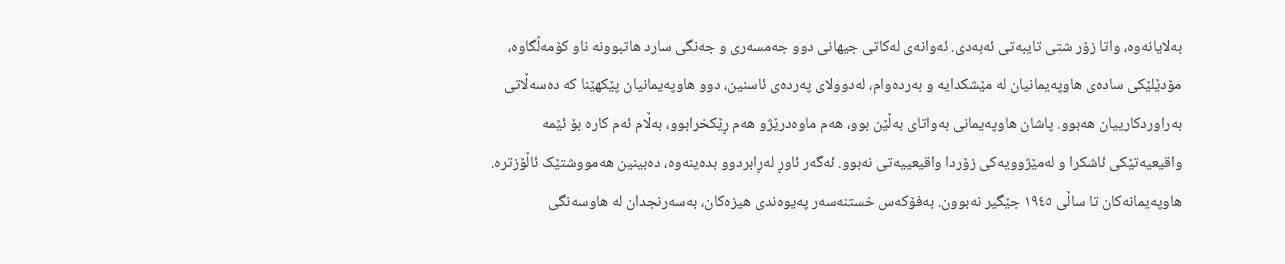بەلایانەوە، واتا زۆر شتی تایبەتی ئەبەدی. ئەوانەی لەکاتی جیهانی دوو جەمسەری و جەنگی سارد هاتبوونە ناو کۆمەڵگاوە، مۆدێلێکی سادەی هاوپەیمانیان لە مێشکدایە و بەردەوام، لەدوولای پەردەی ئاسنین، دوو هاوپەیمانیان پێکهێنا کە دەسەڵاتی بەراوردکارییان هەبوو. پاشان هاوپەیمانی بەواتای بەڵێن بوو، هەم ماوەدرێژو هەم ڕێکخرابوو، بەڵام ئەم کارە بۆ ئێمە واقیعیەتێکی ئاشکرا و لەمێژوویەکی زۆردا واقیعییەتی نەبوو. ئەگەر ئاوڕ لەڕابردوو بدەینەوە، دەبینین هەمووشتێک ئاڵۆزترە. هاوپەیمانەکان تا ساڵی ١٩٤٥ جێگیر نەبوون. بەفۆکەس خستنەسەر پەیوەندی هیزەکان، بەسەرنجدان لە هاوسەنگی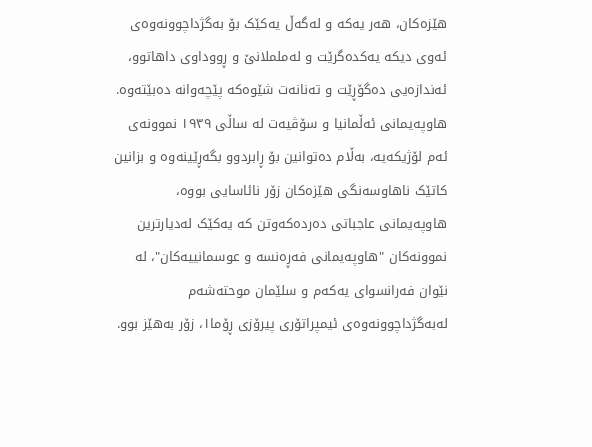هێزەکان، هەر یەکە و لەگەڵ یەکێک بۆ بەگژداچوونەوەی ئەوی دیکە یەکدەگرێت و لەململانێ و ڕووداوی داهاتوو، ئەندازەیی دەگۆڕێت و تەنانەت شێوەکە پێچەوانە دەبێتەوە. هاوپەیمانی ئەڵمانیا و سۆڤیەت لە ساڵی ١٩٣٩ نموونەی ئەم لۆژیکەیە، بەڵام دەتوانین بۆ ڕابردوو بگەڕێینەوە و بزانین کاتێک ناهاوسەنگی هێزەکان زۆر نائاسایی بووە، هاوپەیمانی عاجباتی دەردەکەوتن کە یەکێک لەدیارترین نموونەکان "هاوپەیمانی فەڕەنسە و عوسمانییەکان"، لە نێوان فەرانسوای یەکەم و سلێمان موحتەشەم لەبەگژداچوونەوەی ئیمپراتۆری پیرۆزی ڕۆما١، زۆر بەهێز بوو.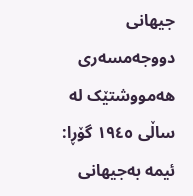جیهانی دووجەمسەری
هەمووشتێک لە ساڵی ١٩٤٥ گۆڕا: ئیمە بەجیهانی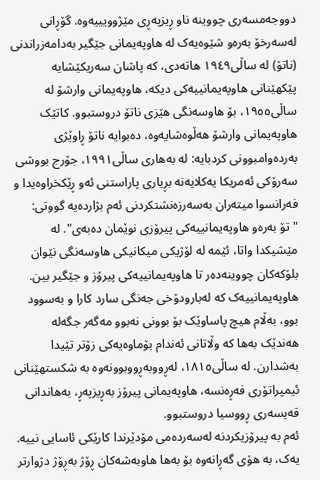دووجەمسەری چووینە ناو ڕیزپەڕی مێژوویییەوە. گۆڕانی لەسەرخۆ بەرەو شێوەیەک لە هاوپەیمانی جێگیر بەدامەزراندنی (ناتۆ) لە ساڵی١٩٤٩ هاتەدی، کە پاشان سەریکێشایە پێکهێنانی هاوپەیمانییەکی دیکە، هاوپەیمانی وارشۆ لە ساڵی١٩٥٥، بۆ هاوسەنگی هێزی ناتۆ دروستبوو. کاتێک هاوپەیمانی وارشۆ هەڵوەشایەوە، دەبوایە ناتۆ ڕاوێژی بەردەوامبوونی کردبایە: لە بەهاری ساڵی١٩٩١، جۆرج بووشی سەرۆکی ئەمریکا یەکلایەنە بڕیاری پاراستنی ئەو ڕێکخراوەیدا و فەرانسوا میتەران بەسەرزەنشتکردنی ئەم بژاردەیە گووتی: "تۆ بەرەو هاوپەیمانییەکی پیرۆزی نوێمان دەبەی". لە مێشیکدا واتا، ئێمە لە لۆژیکی میکانیکی هاوسەنگی نێوان بلۆکەکان چووینەدەر تا هاوپەیمانییەکی پیرۆز و جێگیر بین. هاوپەیمانییەک کە لەبارودۆخی جەنگی سارد کارا و بەسوود بوو، بەڵام هیچ پاساوێک بۆ بوونی نەبوو مەگەر جگەلە هەندێک بەها کە وڵاتانی ئەندام بۆماوەیەکی زۆتر تێیدا بەشدارن. لە ساڵی١٨١٥، لەڕووبەڕووبوونەوە بە شکستهێنانی ئیمپراتۆری فەڕەنسە، هاوپەیمانی پیرۆز بەڕیزپەڕ، بەهاندانی قەیسەری ڕووسیا دروستبوو.
ئەم بە پیرۆزیکردنە لەسەردەمی مۆدێرندا کارێکی ئاسایی نییە. یەک، بە هۆی گەڕانەوە بۆ بەها هاوبەشەکان ڕۆژ بەڕۆژ دژوارتر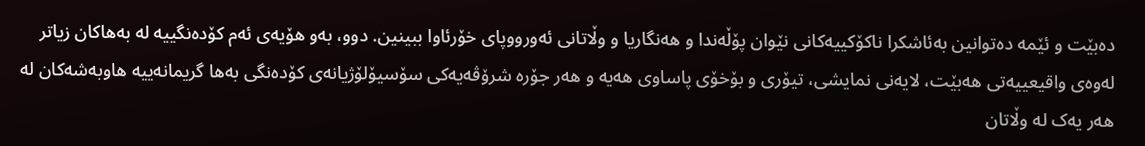دەبێت و ئێمە دەتوانین بەئاشکرا ناکۆکییەکانی نێوان پۆڵەندا و هەنگاریا و وڵاتانی ئەورووپای خۆرئاوا ببینین. دوو، بەو هۆیەی ئەم کۆدەنگییە لە بەهاکان زیاتر لەوەی واقیعییەتی هەبێت، لایەنی نمایشی، تیۆری و بۆخۆی پاساوی هەیە و هەر جۆرە شرۆڤەیەکی سۆسیۆلۆژیانەی کۆدەنگی بەها گریمانەییە هاوبەشەکان لە هەر یەک لە وڵاتان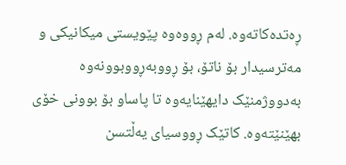ڕەتدەکاتەوە. لەم ڕووەوە پێویستی میکانیکی و مەترسیدار بۆ ناتۆ، بۆ ڕووبەڕووبوونەوە بەدووژمنێک دایهێنایەوە تا پاساو بۆ بوونی خۆی بهێنێتەوە. کاتێک ڕووسیای یەڵتسن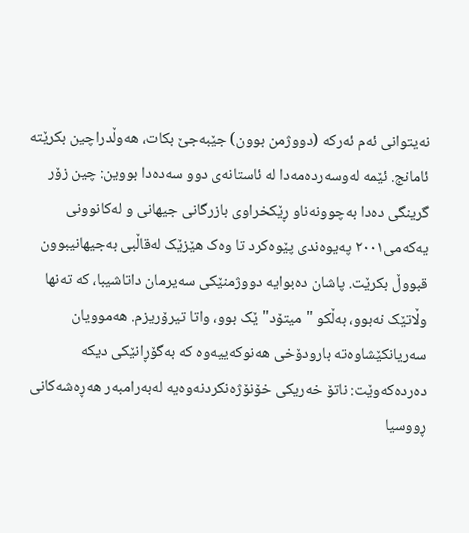نەیتوانی ئەم ئەرکە (دووژمن بوون) جێبەجێ بکات، هەوڵدراچین بکرێتە ئامانج. ئێمە لەوسەردەمەدا لە ئاستانەی دوو سەدەدا بووین: چین زۆر گرینگی دەدا بەچوونەناو ڕێکخراوی بازرگانی جیهانی و لەکانوونی یەکەمی٢٠٠١ پەیوەندی پێوەکرد تا وەک هێزێک لەقاڵبی بەجیهانیبوون قبووڵ بکرێت. پاشان دەبوایە دووژمنێکی سەیرمان داتاشیبا، کە تەنها وڵاتێک نەبوو، بەڵکو "میتۆد"ێک بوو، واتا تیرۆریزم. هەموویان سەریانکێشاوەتە بارودۆخی هەنوکەییەوە کە بەگۆڕانێکی دیکە دەردەکەوێت: ناتۆ خەریکی خۆنۆژەنکردنەوەیە لەبەرامبەر هەڕەشەکانی ڕووسیا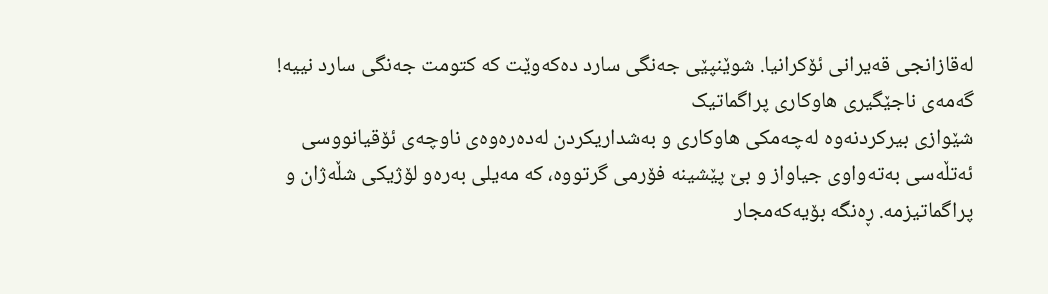لەقازانجی قەیرانی ئۆکرانیا. شوێنپێی جەنگی سارد دەکەوێت کە کتومت جەنگی سارد نییە!
گەمەی ناجێگیری هاوکاری پراگماتیک
شێوازی بیرکردنەوە لەچەمکی هاوکاری و بەشداریکردن لەدەرەوەی ناوچەی ئۆقیانووسی ئەتڵەسی بەتەواوی جیاواز و بێ پێشینە فۆرمی گرتووە، کە مەیلی بەرەو لۆژیکی شڵەژان و پراگماتیزمە. ڕەنگە بۆیەکەمجار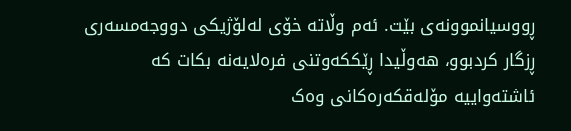ڕووسیانموونەی بێت. ئەم وڵاتە خۆی لەلۆژیکی دووجەمسەری ڕزگار کردبوو، هەوڵیدا ڕێککەوتنی فرەلایەنە بکات کە ئاشتەواییە مۆلەقکەرەکانی وەک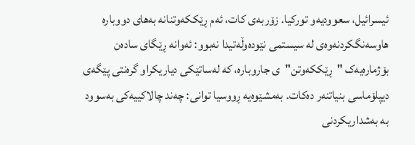ئیسرائیل، سعوودیەو تورکیا. زۆربەی کات، ئەم ڕێککەوتنانە بەهای دووبارە هاوسەنگکردنەوەی لە سیستمی نێودەوڵەتیدا نەبوو: ئەوانە ڕێگای سادەن بۆژمارەیەک "ڕێککەوتن"ی جاروبارە، کە لەساتێکی دیاریکراو گرەنتی پێگەی دیپلۆماسی بنیاتنەر دەکات. بەمشێوەیە ڕووسیا توانی: چەند چالاکییەکی بەسوود بە بەشداریکردنی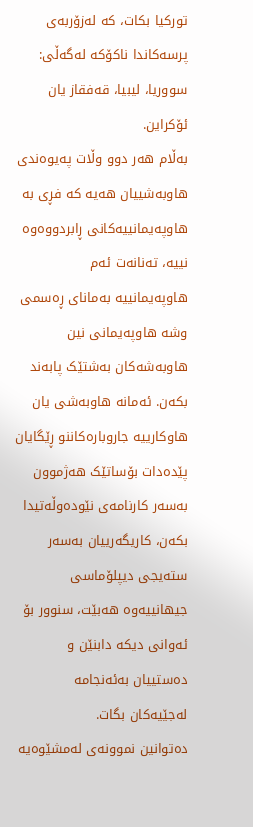تورکیا بکات، کە لەزۆربەی پرسەکاندا ناکۆکە لەگەڵی: سووریا، لیبیا، قەفقاز یان ئۆکراین.
بەڵام هەر دوو وڵات پەیوەندی هاوبەشییان هەیە کە فڕی بە هاوپەیمانییەکانی ڕابردووەوە نییە، تەنانەت ئەم هاوپەیمانییە بەمانای ڕەسمی وشە هاوپەیمانی نین هاوبەشەکان بەشتێک پابەند بکەن. ئەمانە هاوبەشی یان هاوکارییە جاروبارەکاننو ڕێگایان پێدەدات بۆساتێک هەژموون بەسەر کارنامەی نێودەوڵەتیدا بکەن، کاریگەرییان بەسەر ستەیجی دیپلۆماسی جیهانییەوە هەبێت، سنوور بۆ ئەوانی دیکە دابنێن و دەستییان بەئەنجامە لەجێیەکان بگات.
دەتوانین نموونەی لەمشێوەیە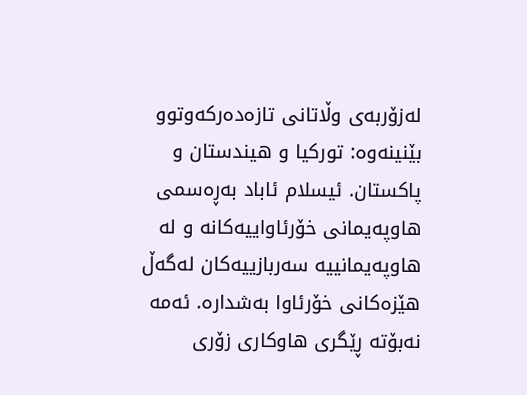لەزۆربەی وڵاتانی تازەدەرکەوتوو بێنینەوە: تورکیا و هیندستان و پاکستان. ئیسلام ئاباد بەڕەسمی هاوپەیمانی خۆرئاواییەکانە و لە هاوپەیمانییە سەربازییەکان لەگەڵ هێزەکانی خۆرئاوا بەشدارە. ئەمە نەبۆتە ڕێگری هاوکاری زۆری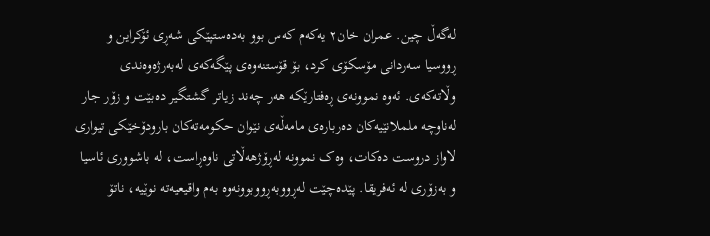لەگەڵ چین. عمران خان٢ یەکەم کەس بوو بەدەستپێکی شەڕی ئۆکراین و ڕووسیا سەردانی مۆسکۆی کرد، بۆ قۆستنەوەی پێگەکەی لەبەرژەوەندی وڵاتەکەی. ئەوە نموونەی ڕەفتارێکە هەر چەند زیاتر گشتگیر دەبێت و زۆر جار لەناوچە ململانێیەکان دەربارەی مامەڵەی نێوان حکومەتەکان بارودۆخێکی تیواری لاواز دروست دەکات، وەک نموونە لەڕۆژهەڵاتی ناوەڕاست، لە باشووری ئاسیا و بەزۆری لە ئەفریقا. پێدەچێت لەڕووبەڕووبوونەوە بەم واقیعیەتە نوێیە، ناتۆ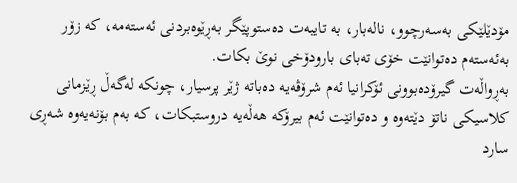مۆدێلێکی بەسەرچوو، نالەبار، بە تایبەت دەستوپێگر بەڕێوەبردنی ئەستەمە، کە زۆر بەئەستەم دەتوانێت خۆی تەبای بارودۆخی نوێ بکات.
بەڕواڵەت گیرۆدەبوونی ئۆکرانیا ئەم شرۆڤەیە دەباتە ژێر پرسیار، چونکە لەگەڵ ڕێزمانی کلاسیکی ناتۆ دێتەوە و دەتوانێت ئەم بیرۆکە هەڵەیە دروستبکات، کە بەم بۆنەیەوە شەڕی سارد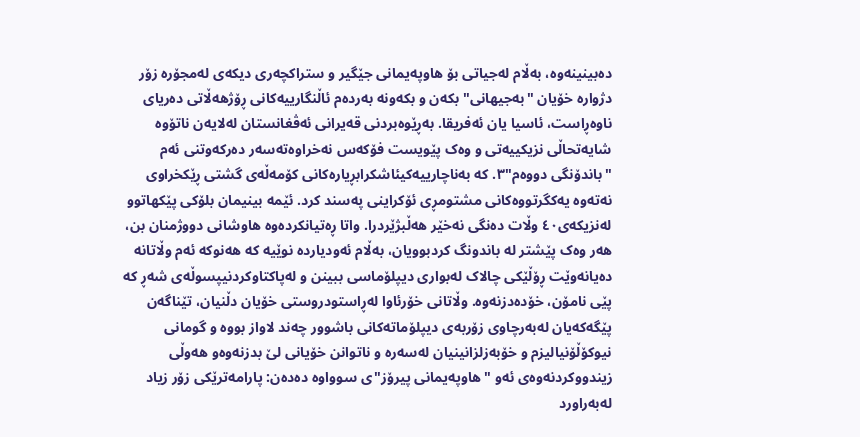دەبینینەوە، بەڵام لەجیاتی بۆ هاوپەیمانی جێگیر و ستراکچەری دیکەی لەمجۆرە زۆر دژوارە خۆیان "بەجیهانی" بکەن و بکەونە بەردەم ئاڵنگارییەکانی ڕۆژهەڵاتی دەریای ناوەڕاست، ئاسیا یان ئەفریقا. بەڕێوەبردنی قەیرانی ئەڤغانستان لەلایەن ناتۆوە شایەتحاڵی نزیکییەتی و وەک پێویست فۆکەس نەخراوەتەسەر دەرکەوتنی ئەم "باندۆنگی دووەم"٣. کە بەناچارییەکیئاشکرابڕیارەکانی کۆمەڵەی گشتی ڕێکخراوی نەتەوە یەکگرتووەکانی مشتومڕی ئۆکراینی پەسند کرد. ئێمە بینیمان بلۆکی پێکهاتوو لەنزیکەی٤٠ وڵات دەنگی نەخێر هەڵبژێردرا. واتا ڕەتیانکردەوە هاوشانی دووژمنان بن، هەر وەک پێشتر لە باندونگ کردبوویان، بەڵام ئەودیاردە نوێیە کە هەنوکە ئەم وڵاتانە دەیانەوێت ڕۆڵێکی چالاک لەبواری دیپلۆماسی ببینن و لەپاکتاوکردنیپسوڵەی شەڕ کە پێی نامۆن، خۆدەدزنەوە. وڵاتانی خۆرئاوا لەڕاستودروستی خۆیان دڵنیان، تێناگەن پێگەکەیان لەبەرچاوی زۆربەی دیپلۆماتەکانی باشوور چەند لاواز بووە و گومانی نیوکۆڵۆنیالیزم و خۆبەزلزانینیان لەسەرە و ناتوانن خۆیانی لێ بدزنەوەو هەوڵی زیندووکردنەوەی ئەو "هاوپەیمانی پیرۆز"ی سوواوە دەدەن: پارامەترێکی زۆر زیاد لەبەراورد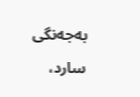بەجەنگی سارد،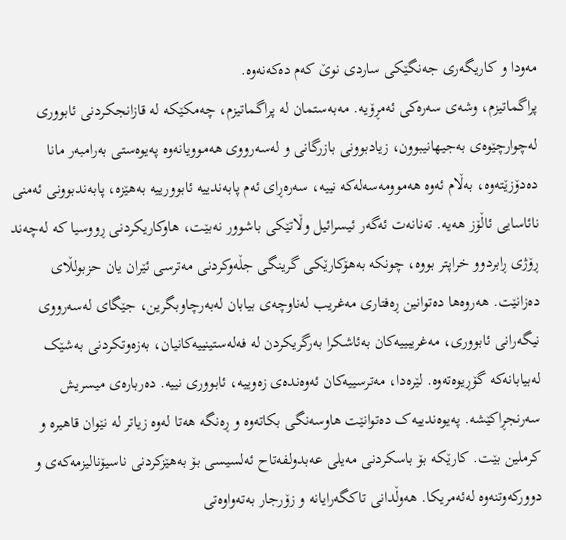مەودا و کاریگەری جەنگێکی ساردی نوێ کەم دەکەنەوە.
پراگماتیزم، وشەی سەرەکی ئەمڕۆیە. مەبەستمان لە پراگماتیزم، چەمکێکە لە قازانجکردنی ئابووری لەچوارچێوەی بەجیهانیبوون، زیادبوونی بازرگانی و لەسەرووی هەموویانەوە پەیوەستی بەرامبەر مانا دەدۆزێتەوە، بەڵام ئەوە هەموومەسەلەکە نییە، سەرەڕای ئەم پابەندییە ئابوورییە بەهێزە، پابەندبوونی ئەمنی نائاسایی ئاڵۆز هەیە. تەنانەت ئەگەر ئیسرائیل وڵاتێکی باشوور نەبێت، هاوکاریکردنی ڕووسیا کە لەچەند ڕۆژی ڕابردوو خراپتر بووە، چونکە بەهۆکارێکی گرینگی جڵەوکردنی مەترسی ئێران یان حزبولڵای دەزانێت. هەروەها دەتوانین ڕەفتاری مەغریب لەناوچەی بیابان لەبەرچاوبگرین، جێگای لەسەرووی نیگەرانی ئابووری، مەغریبییەکان بەئاشکرا بەرگریکردن لە فەلەستینییەکانیان، بەزەوتکردنی بەشێک لەبیابانەکە گۆڕیوەتەوە. لێرەدا، مەترسییەکان ئەوەندەی زەوییە، ئابووری نییە. دەربارەی میسریش سەرنجڕاکێشە. پەیوەندییەک دەتوانێت هاوسەنگی بکاتەوە و ڕەنگە هەتا لەوە زیاتر لە نێوان قاهیرە و کرملین بێت. کارێکە بۆ باسکردنی مەیلی عەبدولفەتاح ئەلسیسی بۆ بەهێزکردنی ناسیۆنالیزمەکەی و دوورکەوتنەوە لەئەمریکا. هەوڵدانی تاکگەرایانە و زۆرجار بەتەواوەتی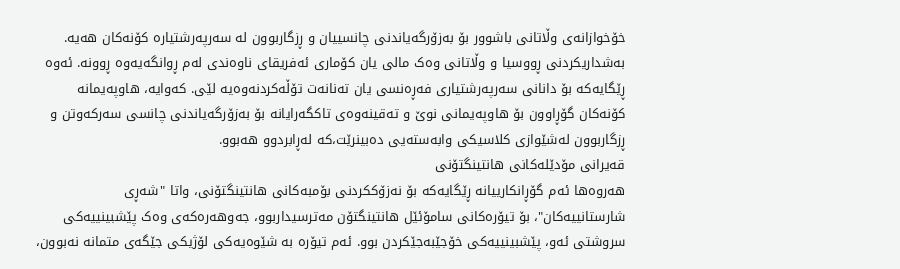خۆخوازانەی وڵاتانی باشوور بۆ بەزۆرگەیاندنی چانسییان و ڕزگاربوون لە سەرپەرشتیارە کۆنەکان هەیە. بەشداریکردنی ڕووسیا و وڵاتانی وەک مالی یان کۆماری ئەفریقای ناوەندی لەم ڕوانگەیەوە ڕوونە. ئەوە ڕێگایەکە بۆ دانانی سەرپەرشتیاری فەڕەنسی یان تەنانەت تۆڵەکردنەوەیە لێی. کەوایە، هاوپەیمانە کۆنەکان گۆڕاوون بۆ هاوپەیمانی نوێ و تەقینەوەی تاکگەرایانە بۆ بەزۆرگەیاندنی چانسی سەرکەوتن و ڕزگاربوون لەشێوازی کلاسیکی وابەستەیی دەبینرێت،کە لەڕابردوو هەبوو.
قەیرانی مۆدێلەکانی هانتینگتۆنی
هەروەها ئەم گۆڕانکارییانە ڕێگایەکە بۆ نەزۆککردنی بۆمبەکانی هانتینگتۆنی، واتا "شەڕی شارستانییەکان"، بۆ تیۆرەکانی سامۆئێل هانتینگتۆن مەترسیداربوو، جەوهەرەکەی وەک پێشبینییەکی سروشتی ئەو، پێشبینییەکی خۆجێبەجێکردن بوو. ئەم تیۆرە بە شێوەیەکی لۆژیکی جێگەی متمانە نەبوون،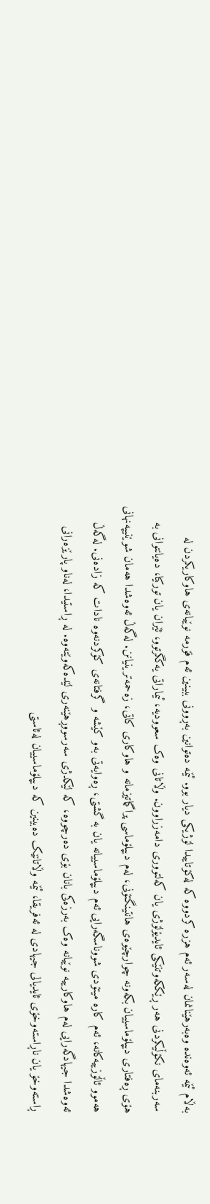بەڵام ئێمە ئەوەندە وەبەرهێنانمان لەسەر ئەم هزرە کردووە کە لەکۆتاییدا لۆژیکی دیار بوو. ئێمە دەتوانین بەڕوونی ببینین ئەم فۆرمە نوێیانەی هاوکاریکردن لە سەربنەمای نکۆڵیکردنی هەر ڕێککەوتنێکی ئایدیۆلۆژی یان کەلتووری دامەزراوون. وڵاتانی وەک سعوودیە، ئیماراتی یەکگرتوو، ئێران یان تورکیا، دەیانتوانی بە هۆی ڕەفتاری دیپلۆماسییان بکەونە چوارچێوەی هانتینگتۆنی، لەم دیپلۆماسی پراگماتیزمانە و هاوکاری کاتی، زەحمەترینیانن. لەگەڵ ئەوەشدا هەمان شوێنیپەنهانی هەموو ئاڵۆزییەکانە، ئەم کارە میتۆدی شووناسگەرایی ئەم دیپلۆماسییانە یان بە گشتی، ڕەوایەتی بەو کێشە و گرفتانەی کۆکردنەوە نادات کە زادەنی. لەگەڵ ئەوەشدا جیهادگەرایی لەم هاوکارییە نوێیانە وەک بەرزەکی بانان بۆی دەرچووە، کە لێکدژی سەرسووڕهێنەری لێدەکەوێتەوە. لە ڕاستیدا، لەناو پارێزەرانی ڕاستەوخۆ یان ناڕاستەوخۆی ئایدیالی جیهادی لە ئەفریقا، ئێمە وڵاتانێک دەبینین کە دیپلۆماسییان لەئاستی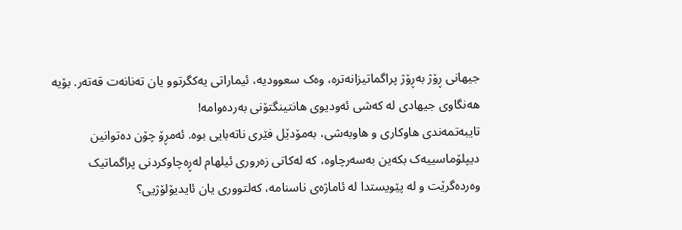جیهانی ڕۆژ بەڕۆژ پراگماتیزانەترە، وەک سعوودیە، ئیماراتی یەکگرتوو یان تەنانەت قەتەر. بۆیە هەنگاوی جیهادی لە کەشی ئەودیوی هانتینگتۆنی بەردەوامە!
تایبەتمەندی هاوکاری و هاوبەشی، بەمۆدێل فێری ناتەبایی بوە. ئەمڕۆ چۆن دەتوانین دیپلۆماسییەک بکەین بەسەرچاوە، کە لەکاتی زەروری ئیلهام لەڕەچاوکردنی پراگماتیک وەردەگرێت و لە پێویستدا لە ئاماژەی ناسنامە، کەلتووری یان ئایدیۆلۆژیی؟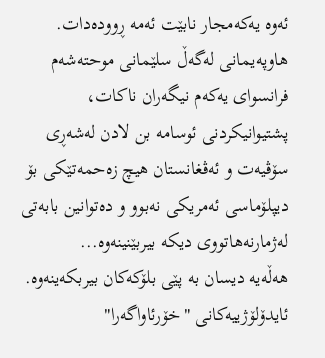ئەوە یەکەمجار نابێت ئەمە ڕوودەدات. هاوپەیمانی لەگەڵ سلێمانی موحتەشەم فرانسوای یەکەم نیگەران ناکات، پشتیوانیکردنی ئوسامە بن لادن لەشەڕی سۆڤیەت و ئەڤغانستان هیچ زەحمەتێکی بۆ دیپلۆماسی ئەمریکی نەبوو و دەتوانین بابەتی لەژمارنەهاتووی دیکە بیربێنینەوە...
هەڵەیە دیسان بە پێی بلۆکەکان بیربکەینەوە. ئایدۆلۆژییەکانی "خۆرئاواگەرا"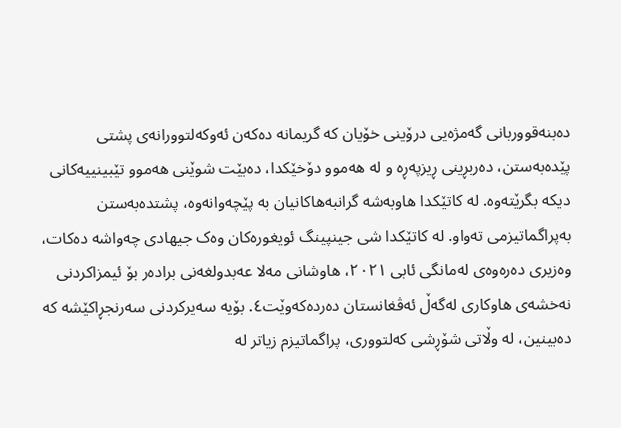دەبنەقووربانی گەمژەیی درۆینی خۆیان کە گریمانە دەکەن ئەوکەلتوورانەی پشتی پێدەبەستن، دەربڕینی ڕیزپەڕە و لە هەموو دۆخێکدا، دەبێت شوێنی هەموو تێبینییەکانی دیکە بگرێتەوە. لە کاتێکدا هاوبەشە گرانبەهاکانیان بە پێچەوانەوە، پشتدەبەستن بەپراگماتیزمی تەواو. لە کاتێکدا شی جینپینگ ئویغورەکان وەک جیهادی چەواشە دەکات، وەزیری دەرەوەی لەمانگی ئابی ٢٠٢١، هاوشانی مەلا عەبدولغەنی برادەر بۆ ئیمزاکردنی نەخشەی هاوکاری لەگەڵ ئەڤغانستان دەردەکەوێت٤. بۆیە سەیرکردنی سەرنجڕاکێشە کە دەبینین، لە وڵاتی شۆڕشی کەلتووری، پراگماتیزم زیاتر لە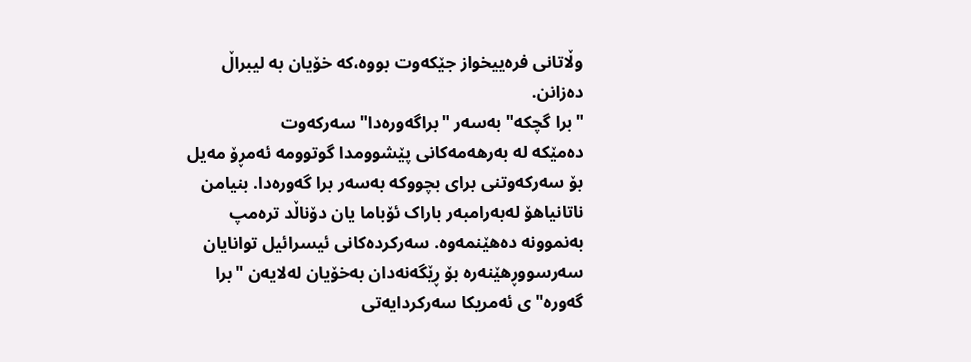وڵاتانی فرەییخواز جێکەوت بووە،کە خۆیان بە لیبراڵ دەزانن.
"برا گچکە" بەسەر "براگەورەدا" سەرکەوت
دەمێکە لە بەرهەمەکانی پێشوومدا گوتوومە ئەمڕۆ مەیل بۆ سەرکەوتنی برای بچووکە بەسەر برا گەورەدا. بنیامن ناتانیاهۆ لەبەرامبەر باراک ئۆباما یان دۆناڵد ترەمپ بەنموونە دەهێنمەوە. سەرکردەکانی ئیسرائیل توانایان سەرسووڕهێنەرە بۆ ڕێگەنەدان بەخۆیان لەلایەن "برا گەورە"ی ئەمریکا سەرکردایەتی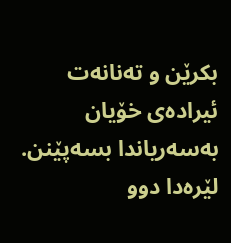بکرێن و تەنانەت ئیرادەی خۆیان بەسەریاندا بسەپێنن. لێرەدا دوو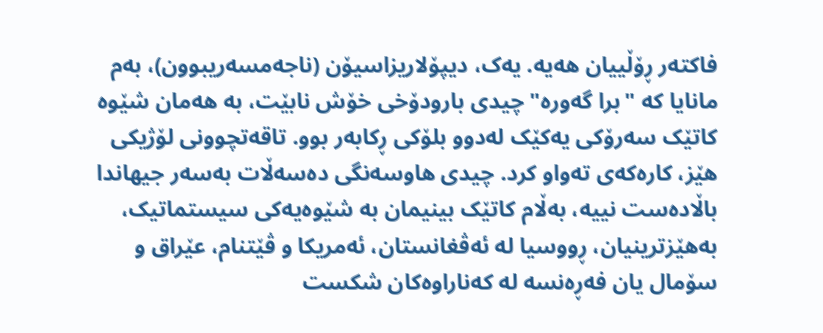فاکتەر ڕۆڵییان هەیە. یەک، دیپۆلاریزاسیۆن (ناجەمسەریبوون)، بەم مانایا کە "برا گەورە" چیدی بارودۆخی خۆش نابێت، بە هەمان شێوە کاتێک سەرۆکی یەکێک لەدوو بلۆکی ڕکابەر بوو. تاقەتچوونی لۆژیکی هێز، کارەکەی تەواو کرد. چیدی هاوسەنگی دەسەڵات بەسەر جیهاندا باڵادەست نییە، بەڵام کاتێک بینیمان بە شێوەیەکی سیستماتیک، بەهێزترینیان، ڕووسیا لە ئەڤغانستان، ئەمریکا و ڤێتنام، عێراق و سۆمال یان فەڕەنسە لە کەناراوەکان شکست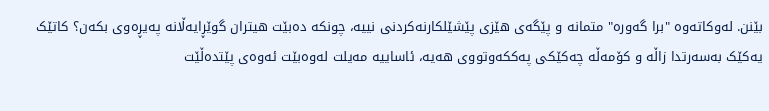بێنن. لەوکاتەوە "برا گەورە" متمانە و پێگەی هێزی پێشێلکارنەکردنی نییە، چونکە دەبێت هیتران گوێڕایەڵانە پەیڕەوی بکەن؟ کاتێک یەکێک بەسەرتدا زاڵە و کۆمەڵە چەکێکی پەککەوتووی هەیە، ئاساییە مەیلت لەوەبێت ئەوەی پێتدەڵێت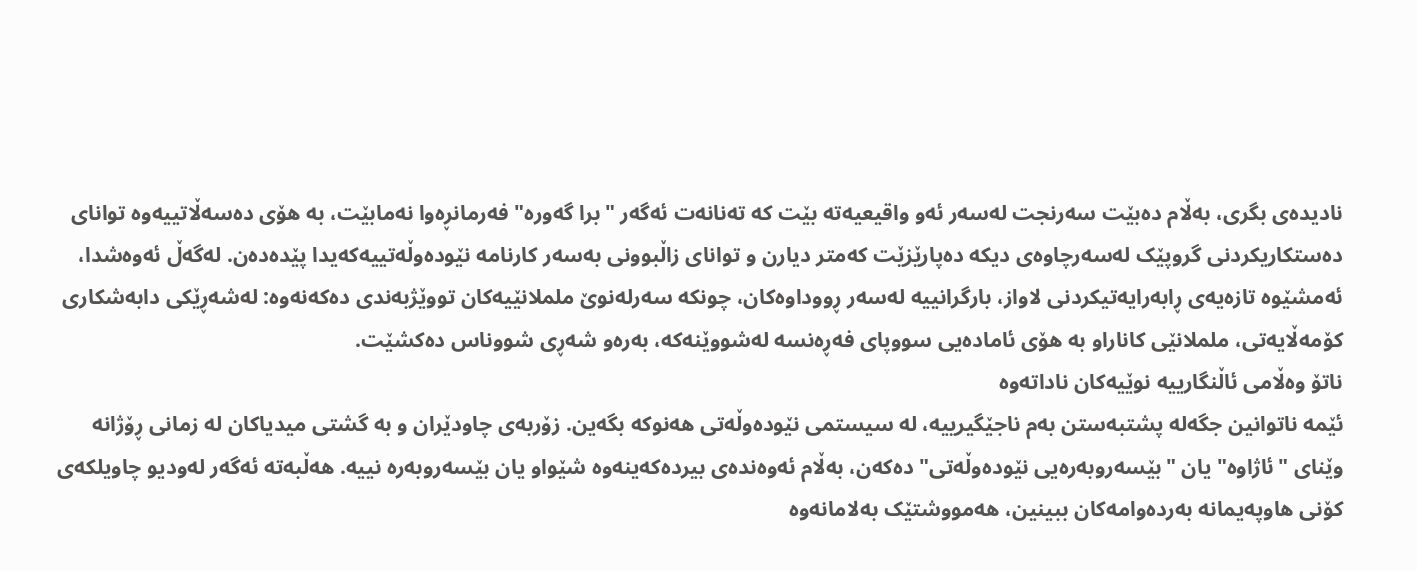نادیدەی بگری، بەڵام دەبێت سەرنجت لەسەر ئەو واقیعیەتە بێت کە تەنانەت ئەگەر "برا گەورە" فەرمانڕەوا نەمابێت، بە هۆی دەسەڵاتییەوە توانای دەستکاریکردنی گروپێک لەسەرچاوەی دیکە دەپارێزێت کەمتر دیارن و توانای زاڵبوونی بەسەر کارنامە نێودەوڵەتییەکەیدا پێدەدەن. لەگەڵ ئەوەشدا، ئەمشێوە تازەیەی ڕابەرایەتیکردنی لاواز، بارگرانییە لەسەر ڕووداوەکان، چونکە سەرلەنوێ ململانێیەکان تووێژبەندی دەکەنەوە: لەشەڕێکی دابەشکاری کۆمەڵایەتی، ململانێی کاناراو بە هۆی ئامادەیی سووپای فەڕەنسە لەشووێنەکە، بەرەو شەڕی شووناس دەکشێت.
ناتۆ وەڵامی ئاڵنگارییە نوێیەکان ناداتەوە
ئێمە ناتوانین جگەلە پشتبەستن بەم ناجێگیرییە، لە سیستمی نێودەوڵەتی هەنوکە بگەین. زۆربەی چاودێران و بە گشتی میدیاکان لە زمانی ڕۆژانە وێنای "ئاژاوە" یان "بێسەروبەرەیی نێودەوڵەتی" دەکەن، بەڵام ئەوەندەی بیردەکەینەوە شێواو یان بێسەروبەرە نییە. هەڵبەتە ئەگەر لەودیو چاویلکەی کۆنی هاوپەیمانە بەردەوامەکان ببینین، هەمووشتێک بەلامانەوە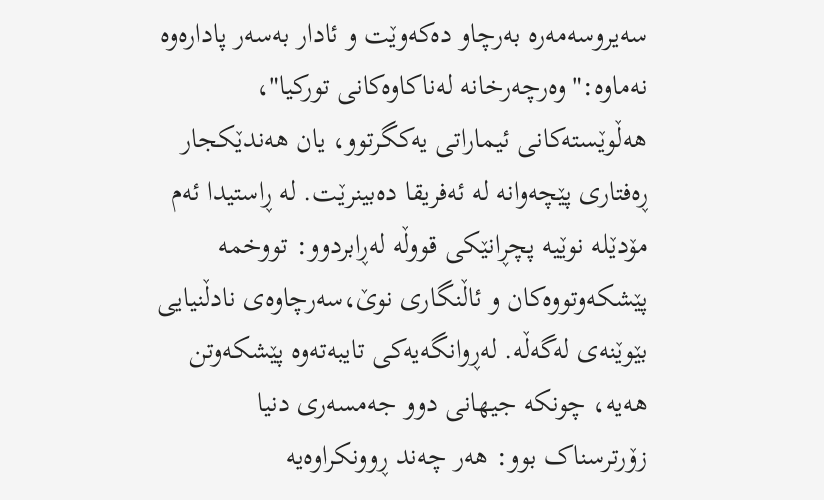سەیروسەمەرە بەرچاو دەکەوێت و ئادار بەسەر پادارەوە نەماوە:"وەرچەرخانە لەناکاوەکانی تورکیا"، هەڵوێستەکانی ئیماراتی یەکگرتوو، یان هەندێکجار ڕەفتاری پێچەوانە لە ئەفریقا دەبینرێت. لە ڕاستیدا ئەم مۆدێلە نوێیە پچڕانێکی قووڵە لەڕابردوو: تووخمە پێشکەوتووەکان و ئاڵنگاری نوێ،سەرچاوەی نادڵنیایی بێوێنەی لەگەڵە. لەڕوانگەیەکی تایبەتەوە پێشکەوتن هەیە، چونکە جیهانی دوو جەمسەری دنیا زۆرترسناک بوو: هەر چەند ڕوونکراوەیە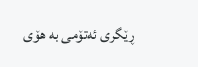ڕێگری ئەتۆمی بە هۆی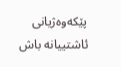پێکەوەژیانی ئاشتییانە باش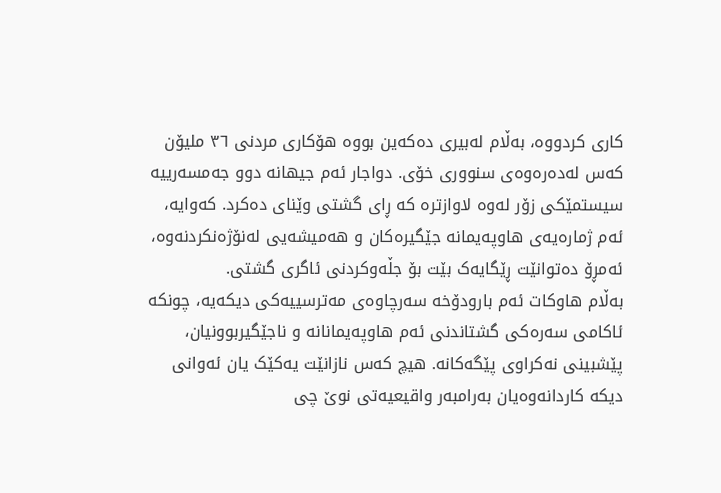کاری کردووە، بەڵام لەبیری دەکەین بووە هۆکاری مردنی ٣٦ ملیۆن کەس لەدەرەوەی سنووری خۆی. دواجار ئەم جیهانە دوو جەمسەرییە سیستمێکی زۆر لەوە لاوازترە کە ڕای گشتی وێنای دەکرد. کەوایە، ئەم ژمارەیەی هاوپەیمانە جێگیرەکان و هەمیشەیی لەنۆژەنکردنەوە، ئەمڕۆ دەتوانێت ڕێگایەک بێت بۆ جڵەوکردنی ئاگری گشتی.
بەڵام هاوکات ئەم بارودۆخە سەرچاوەی مەترسییەکی دیکەیە، چونکە ئاکامی سەرەکی گشتاندنی ئەم هاوپەیمانانە و ناجێگیربوونیان، پێشبینی نەکراوی پێگەکانە. هیچ کەس نازانێت یەکێک یان ئەوانی دیکە کاردانەوەیان بەرامبەر واقیعیەتی نوێ چی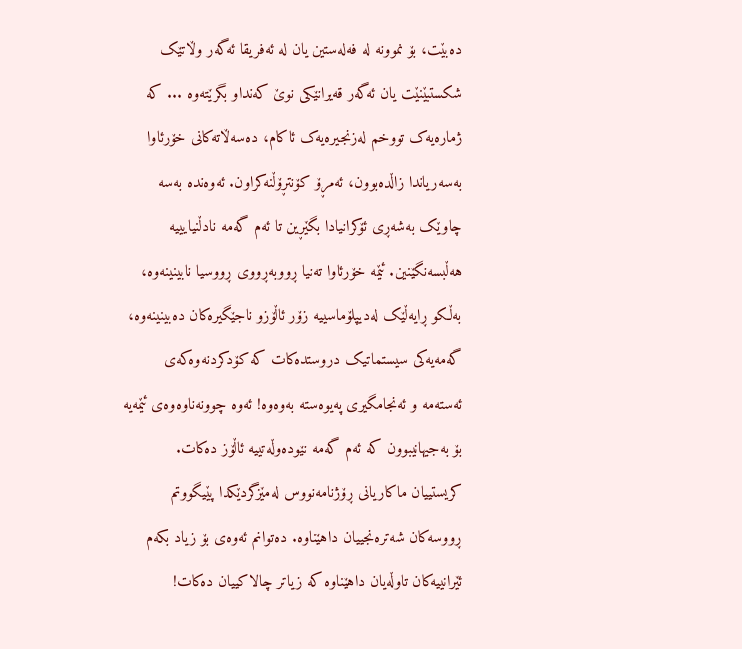دەبێت، بۆ نموونە لە فەلەستین یان لە ئەفریقا ئەگەر وڵاتێک شکستبێنێت یان ئەگەر قەیرانێکی نوێ کەنداو بگرێتەوە ... کە ژمارەیەک تووخم لەزنجیرەیەک ئاکام، دەسەڵاتەکانی خۆرئاوا بەسەریاندا زاڵدەبوون، ئەمڕۆ کۆنتڕۆڵنەکراون. ئەوەندە بەسە چاوێک بەشەڕی ئۆکرانیادا بگێڕین تا ئەم گەمە نادڵنیایییە هەڵبسەنگێنین. ئێمە خۆرئاوا تەنیا ڕووبەڕووی ڕووسیا نابینینەوە، بەڵکو ڕایەڵێک لەدیپلۆماسییە زۆر ئاڵۆزو ناجێگیرەکان دەبینینەوە، گەمەیەکی سیستماتیک دروستدەکات کە کۆدکردنەوەکەی ئەستەمە و ئەنجامگیری پەیوەستە بەوەوە! ئەوە چوونەناوەوەی ئێمەیە بۆ بەجیهانیبوون کە ئەم گەمە نێودەوڵەتییە ئاڵۆز دەکات.
کریستییان ماکاریانی ڕۆژنامەنووس لەمێزگردێکدا پێیگووتم ڕووسەکان شەترەنجییان داهێناوە. دەتوانم ئەوەی بۆ زیاد بکەم ئێرانییەکان تاوڵەیان داهێناوە کە زیاتر چالاکییان دەکات!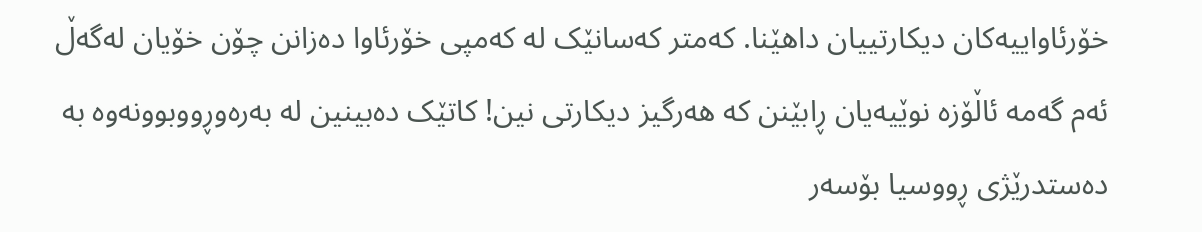خۆرئاواییەکان دیکارتییان داهێنا. کەمتر کەسانێک لە کەمپی خۆرئاوا دەزانن چۆن خۆیان لەگەڵ ئەم گەمە ئاڵۆزە نوێیەیان ڕابێنن کە هەرگیز دیکارتی نین! کاتێک دەبینین لە بەرەوڕووبوونەوە بە دەستدرێژی ڕووسیا بۆسەر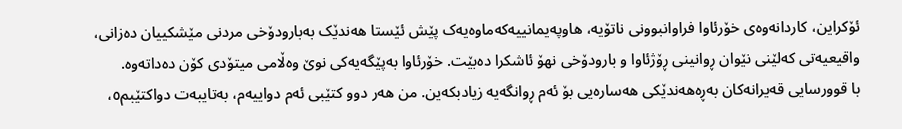ئۆکراین، کاردانەوەی خۆرئاوا فراوانبوونی ناتۆیە، هاوپەیمانییەکەماوەیەک پێش ئێستا هەندێک بەبارودۆخی مردنی مێشکییان دەزانی، واقیعیەتی کەلێنی نێوان ڕوانینی ڕۆژئاوا و بارودۆخی نهۆ ئاشکرا دەبێت. خۆرئاوا بەپێگەیەکی نوێ وەڵامی میتۆدی کۆن دەداتەوە.
با قوورسایی قەیرانەکان بەڕەهەندێکی هەسارەیی بۆ ئەم ڕوانگەیە زیادبکەین. من هەر دوو کتێبی ئەم دواییەم، بەتایبەت دواکتێبم٥،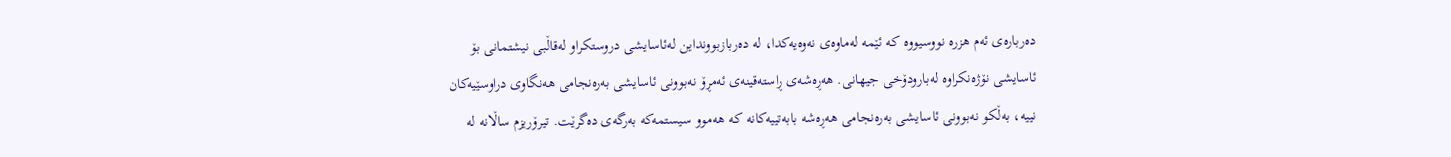دەربارەی ئەم هزرە نووسیووە کە ئێمە لەماوەی نەوەیەکدا، لە دەربازبوونداین لەئاسایشی دروستکراو لەقاڵبی نیشتمانی بۆ ئاسایشی نۆژەنکراوە لەبارودۆخی جیهانی. هەڕەشەی ڕاستەقینەی ئەمڕۆ نەبوونی ئاسایشی بەرەنجامی هەنگاوی دراوسێیەکان نییە، بەڵکو نەبوونی ئاسایشی بەرەنجامی هەڕەشە بابەتییەکانە کە هەموو سیستمەکە بەرگەی دەگرێت. تیرۆریزم ساڵانە لە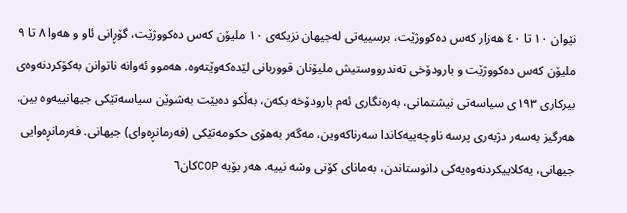نێوان ١٠ تا ٤٠ هەزار کەس دەکووژێت، برسییەتی لەجیهان نزیکەی ١٠ ملیۆن کەس دەکووژێت، گۆڕانی ئاو و هەوا ٨ تا ٩ ملیۆن کەس دەکووژێت و بارودۆخی تەندرووستیش ملیۆنان قووربانی لێدەکەوێتەوە. هەموو ئەوانە ناتوانن بەکۆکردنەوەی بیرکاری ١٩٣ی سیاسەتی نیشتمانی، بەرەنگاری ئەم بارودۆخە بکەن، بەڵکو دەبێت بەشوێن سیاسەتێکی جیهانییەوە بین. هەرگیز بەسەر دژبەری پرسە ناوچەییەکاندا سەرناکەوین، مەگەر بەهۆی حکومەتێکی (فەرمانڕەوای) جیهانی. فەرمانڕەوایی جیهانی، یەکلاییکردنەوەیەکی دانوستاندن، بەمانای کۆنی وشە نییە. هەر بۆیە COPکان٦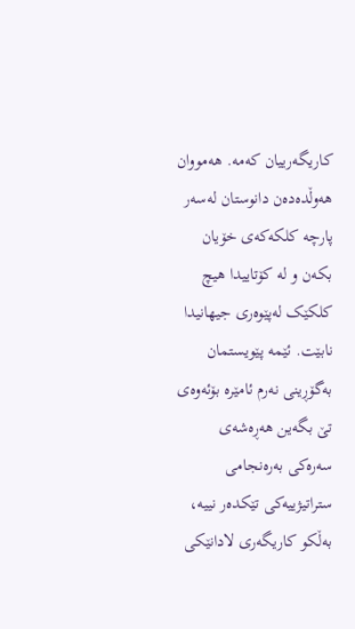کاریگەرییان کەمە. هەمووان هەوڵدەدەن دانوستان لەسەر پارچە کلکەکەی خۆیان بکەن و لە کۆتاییدا هیچ کلکێک لەپێوەری جیهانیدا نابێت. ئێمە پێویستمان بەگۆڕینی نەرم ئامێرە بۆئەوەی تێ بگەین هەڕەشەی سەرەکی بەرەنجامی ستراتیژییەکی تێکدەر نییە، بەڵکو کاریگەری لادانێکی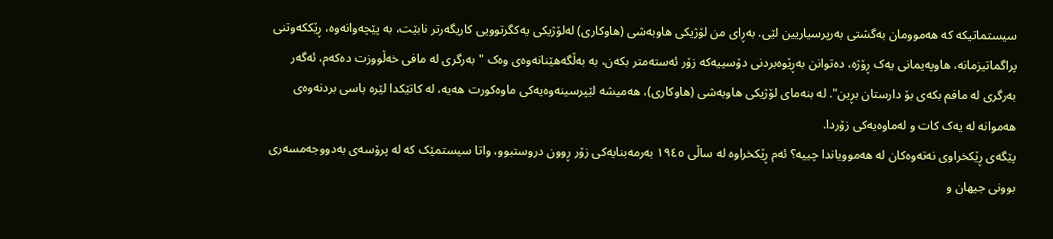سیستماتیکە کە هەموومان بەگشتی بەرپرسیاریین لێی. بەڕای من لۆژیکی هاوبەشی (هاوکاری) لەلۆژیکی یەکگرتوویی کاریگەرتر نابێت، بە پێچەوانەوە، ڕێککەوتنی پراگماتیزمانە، هاوپەیمانی یەک ڕۆژە، دەتوانن بەڕێوەبردنی دۆسییەکە زۆر ئەستەمتر بکەن، بە بەڵگەهێنانەوەی وەک "بەرگری لە مافی خەڵووزت دەکەم، ئەگەر بەرگری لە مافم بکەی بۆ دارستان بڕین". لە بنەمای لۆژیکی هاوبەشی (هاوکاری)، هەمیشە لێپرسینەوەیەکی ماوەکورت هەیە، لە کاتێکدا لێرە باسی بردنەوەی هەموانە لە یەک کات و لەماوەیەکی زۆردا.
پێگەی ڕێکخراوی نەتەوەکان لە هەموویاندا چییە؟ ئەم ڕێکخراوە لە ساڵی ١٩٤٥ بەرمەبنایەکی زۆر ڕوون دروستبوو، واتا سیستمێک کە لە پرۆسەی بەدووجەمسەری بوونی جیهان و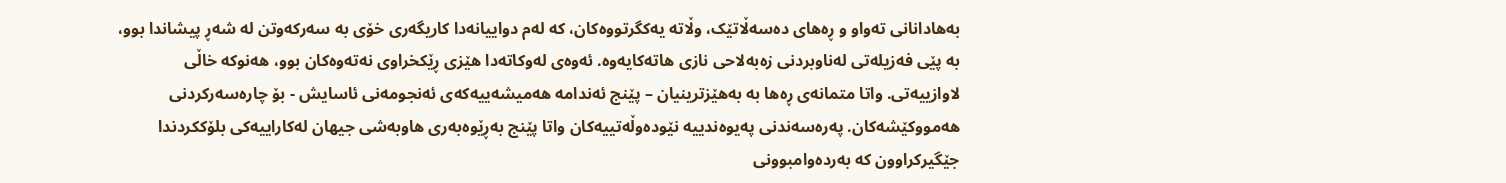بەهادانانی تەواو و ڕەهای دەسەڵاتێک، وڵاتە یەکگرتووەکان، کە لەم دواییانەدا کاریگەری خۆی بە سەرکەوتن لە شەڕ پیشاندا بوو، بە پێی فەزیلەتی لەناوبردنی زەبەلاحی نازی هاتەکایەوە. ئەوەی لەوکاتەدا هێزی ڕێکخراوی نەتەوەکان بوو، هەنوکە خاڵی لاوازییەتی. واتا متمانەی ڕەها بە بەهێزترینیان – پێنج ئەندامە هەمیشەییەکەی ئەنجومەنی ئاسایش - بۆ چارەسەرکردنی هەمووکێشەکان. پەرەسەندنی پەیوەندییە نێودەوڵەتییەکان واتا پێنج بەڕێوەبەری هاوبەشی جیهان لەکاراییەکی بلۆککردندا جێگیرکراوون کە بەردەوامبوونی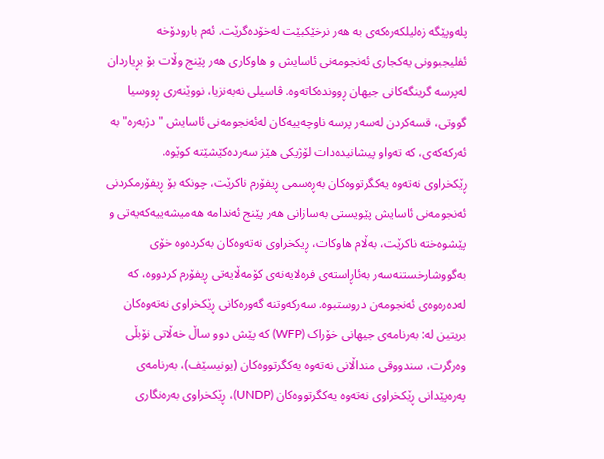پلەوپێگە زەلیلکەرەکەی بە هەر نرخێکبێت لەخۆدەگرێت. ئەم بارودۆخە ئفلیجبوونی یەکجاری ئەنجومەنی ئاسایش و هاوکاری هەر پێنج وڵات بۆ بڕیاردان لەپرسە گرینگەکانی جیهان ڕووندەکاتەوە. ڤاسیلی نەبەنزیا، نووێنەری ڕووسیا گووتی، قسەکردن لەسەر پرسە ناوچەییەکان لەئەنجومەنی ئاسایش "دژبەرە" بە ئەرکەکەی، کە تەواو پیشانیدەدات لۆژیکی هێز سەردەکێشێتە کوێوە.
ڕێکخراوی نەتەوە یەکگرتووەکان بەڕەسمی ڕیفۆرم ناکرێت، چونکە بۆ ڕیفۆرمکردنی ئەنجومەنی ئاسایش پێویستی بەسازانی هەر پێنج ئەندامە هەمیشەییەکەیەتی و پێشوەختە ناکرێت، بەڵام هاوکات، ڕیکخراوی نەتەوەکان بەکردەوە خۆی بەگووشارخستنەسەر بەئاڕاستەی فرەلایەنەی کۆمەڵایەتی ڕیفۆرم کردووە، کە لەدەرەوەی ئەنجومەن دروستبوە. سەرکەوتنە گەورەکانی ڕێکخراوی نەتەوەکان بریتین لە: بەرنامەی جیهانی خۆراک (WFP) کە پێش دوو ساڵ خەڵاتی نۆبڵی وەرگرت، سندووقی منداڵانی نەتەوە یەکگرتووەکان (یونیسێف)، بەرنامەی پەرەپێدانی ڕێکخراوی نەتەوە یەکگرتووەکان (UNDP)، ڕێکخراوی بەرەنگاری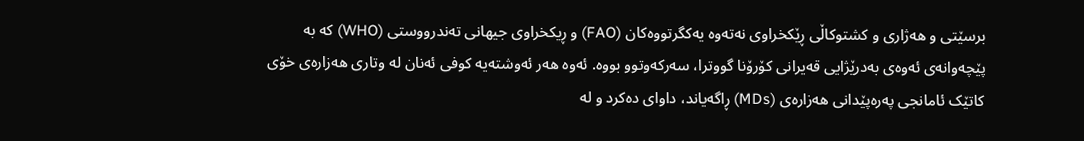برسێتی و هەژاری و کشتوکاڵی ڕێکخراوی نەتەوە یەکگرتووەکان (FAO) و ڕیکخراوی جیهانی تەندرووستی (WHO) کە بە پێچەوانەی ئەوەی بەدرێژایی قەیرانی کۆرۆنا گووترا، سەرکەوتوو بووە. ئەوە هەر ئەوشتەیە کوفی ئەنان لە وتاری هەزارەی خۆی کاتێک ئامانجی پەرەپێدانی هەزارەی (MDs) ڕاگەیاند، داوای دەکرد و لە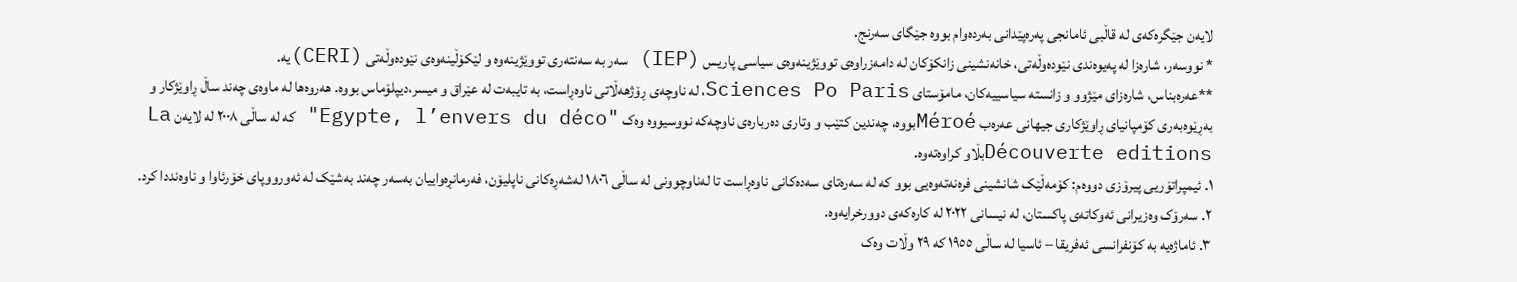لایەن جێگرەکەی لە قاڵبی ئامانجی پەرەپێدانی بەردەوام بووە جێگای سەرنج.
* نووسەر، شارەزا لە پەیوەندی نێودەوڵەتی، خانەنشینی زانکۆکان لە دامەزراوەی تووێژینەوەی سیاسی پاریس (IEP) سەر بە سەنتەری تووێژینەوە و لێکۆڵینەوەی نێودەوڵەتی (CERI)یە.
**عەرەبناس، شارەزای مێژوو و زانستە سیاسییەکان، مامۆستای Sciences Po Paris، لە ناوچەی ڕۆژهەڵاتی ناوەڕاست، بە تایبەت لە عێراق و میسر،دیپلۆماس بووە. هەروەها لە ماوەی چەند ساڵ ڕاوێژکار و بەڕێوەبەری کۆمپانیای ڕاوێژکاری جیهانی عەرەب Méroéبووە، چەندین کتێب و وتاری دەربارەی ناوچەکە نووسیووە وەک "Egypte, l’envers du déco" کە لە ساڵی ٢٠٠٨ لە لایەن La Découverte editionsبڵاو کراوەتەوە.
١. ئیمپراتۆریی پیرۆزی دووەم: کۆمەڵێک شانشینی فرەنەتەوەیی بوو کە لە سەرەتای سەدەکانی ناوەڕاست تا لەناوچوونی لە ساڵی ١٨٠٦ لەشەڕەکانی ناپلیۆن، فەرمانڕەواییان بەسەر چەند بەشێک لە ئەورووپای خۆرئاوا و ناوەنددا کرد.
٢. سەرۆک وەزیرانی ئەوکاتەی پاکستان، لە نیسانی ٢٠٢٢ لە کارەکەی دوورخرایەوە.
٣. ئاماژەیە بە کۆنفرانسی ئەفریقا – ئاسیا لە ساڵی ١٩٥٥ کە ٢٩ وڵات وەک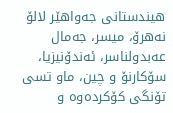هیندستانی جەواهێر لالۆ نەهرۆ، میسر، جەمال عەبدولناسر، ئەندۆنیزیا، سۆکارنۆ و چین، ماو تسی تۆنگی کۆکردەوە و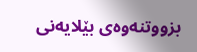بزووتنەوەی بێلایەنی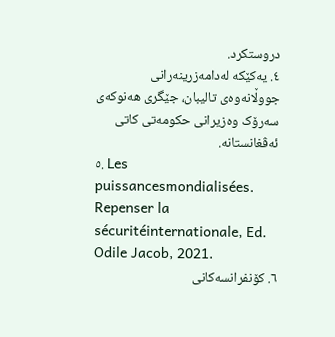دروستکرد.
٤. یەکێکە لەدامەزرینەرانی جووڵانەوەی تالیبان، جێگری هەنوکەی سەرۆک وەزیرانی حکومەتی کاتی ئەڤغانستانە.
٥. Les puissancesmondialisées. Repenser la sécuritéinternationale, Ed. Odile Jacob, 2021.
٦. کۆنفرانسەکانی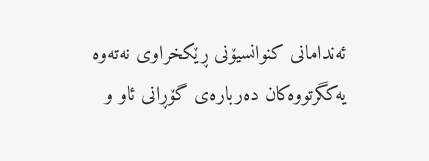ئەندامانی کنوانسیۆنی ڕێکخراوی نەتەوە یەکگرتووەکان دەربارەی گۆڕانی ئاو و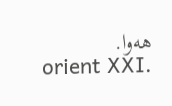هەوا.
orient XXI.